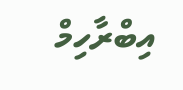އިބްރާހިމް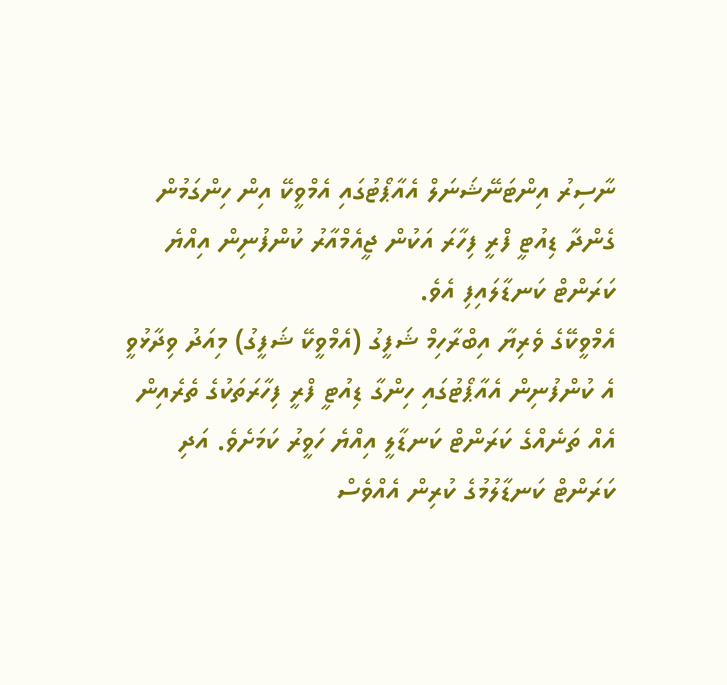ނާސިރު އިންޓަނޭޝަނަލް އެއާޕޯޓުގައި އެމްވީކޭ އިން ހިންގަމުން ގެންދާ ޑިއުޓީ ފްރީ ފިހާރަ އަކުން ޖީއެމްއާރު ކުންފުނިން އިއްޔެ ކަރަންޓް ކަނޑާލައިފި އެވެ.
އެމްވީކޭގެ ވެރިޔާ އިބްރާހިމް ޝަފީގު (އެމްވީކޭ ޝަފީގު) މިއަދު ވިދާޅުވީ އެ ކުންފުނިން އެއާޕޯޓުގައި ހިންގާ ޑިއުޓީ ފްރީ ފިހާރަތަކުގެ ތެރެއިން އެއް ތަނެއްގެ ކަރަންޓް ކަނޑާލީ އިއްޔެ ހަވީރު ކަމަށެވެ. އަދި ކަރަންޓް ކަނޑާލުމުގެ ކުރިން އެއްވެސް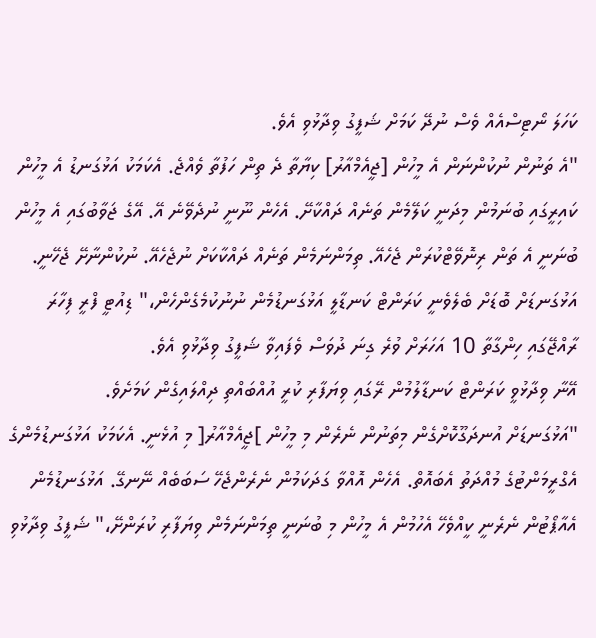ކަހަލަ ނޯޓިސްއެއް ވެސް ނުދޭ ކަމަށް ޝަފީގު ވިދާޅުވި އެވެ.
"އެ ތަނުން ނުކުންނަން އެ މީހުން [ޖީއެމްއާރު] ކިޔާތާ ދެ ތިން ހަފުތާ ވެއްޖެ. އެކަމަކު އަޅުގަނޑު އެ މީހުން ކައިރީގައި ބުނަމުން މިދަނީ ކަލޭމެން ތަނެއް ދައްކާށޭ. އެހެން ނޫނީ ނުދެވޭނެ އޭ. އޭގެ ޖަވާބުގައި އެ މީހުން ބުނަނީ އެ ތަން ރިނޮވޭޓްކުރަން ޖެހެއޭ. ތިމަންނަމެން ތަނެއް ދައްކާކަށް ނުޖެހެއޭ. ނުކުންނާށޭ ޖެހޭނީ. އަޅުގަނޑަށް ބޮޑަށް ބެލެވެނީ ކަރަންޓް ކަނޑާލީ އަޅުގަނޑުމެން ނުނުކުމެގެންހެން،" ޑިއުޓީ ފްރީ ފިހާރަ ރާއްޖޭގައި ހިންގާތާ 10 އަހަރަށް ވުރެ ގިނަ ދުވަސް ވެފައިވާ ޝަފީގު ވިދާޅުވި އެވެ.
އޭނާ ވިދާޅުވީ ކަރަންޓް ކަނޑާލުމުން ރޭގައި ވިޔަފާރި ކުރީ އުއްބައްތި ދިއްލައިގެން ކަމަށެވެ.
"އަޅުގަނޑަށް އުނދަގޫކޮށްގެން މިތަނުން ނެރެން މި މީހުން ]ޖީއެމްއާރު[ މި އުޅެނީ. އެކަމަކު އަޅުގަނޑުމެންގެ އެގްރީމަންޓުގެ މުއްދަތު އެބައޮތް. އެހެން އޮއްވާ ގަދަކަމުން ނެރެންޖެހޭ ސަބަބެއް ނޭނގޭ. އަޅުގަނޑުމެން އެއާޕޯޓުން ނެރެނީ ކީއްވެހޭ އެހުމުން އެ މީހުން މި ބުނަނީ ތިމަންނަމެން ވިޔަފާރި ކުރަންށޭ،" ޝަފީގު ވިދާޅުވި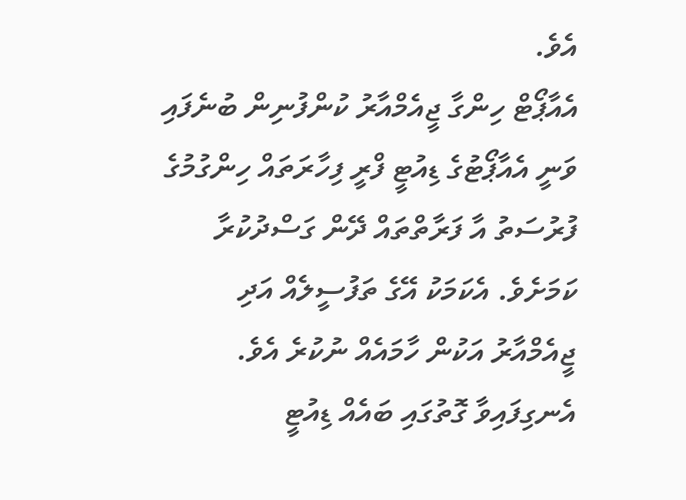އެވެ.
އެއާޕޯޓް ހިންގާ ޖީއެމްއާރު ކުންފުނިން ބުނެފައި ވަނީ އެއާޕޯޓުގެ ޑިއުޓީ ފްރީ ފިހާރަތައް ހިންގުމުގެ ފުރުސަތު އާ ފަރާތްތައް ދޭން ގަސްދުކުރާ ކަމަށެވެ. އެކަމަކު އޭގެ ތަފުސީލެއް އަދި ޖީއެމްއާރު އަކުން ހާމައެއް ނުކުރެ އެވެ.
އެނގިފައިވާ ގޮތުގައި ބައެއް ޑިއުޓީ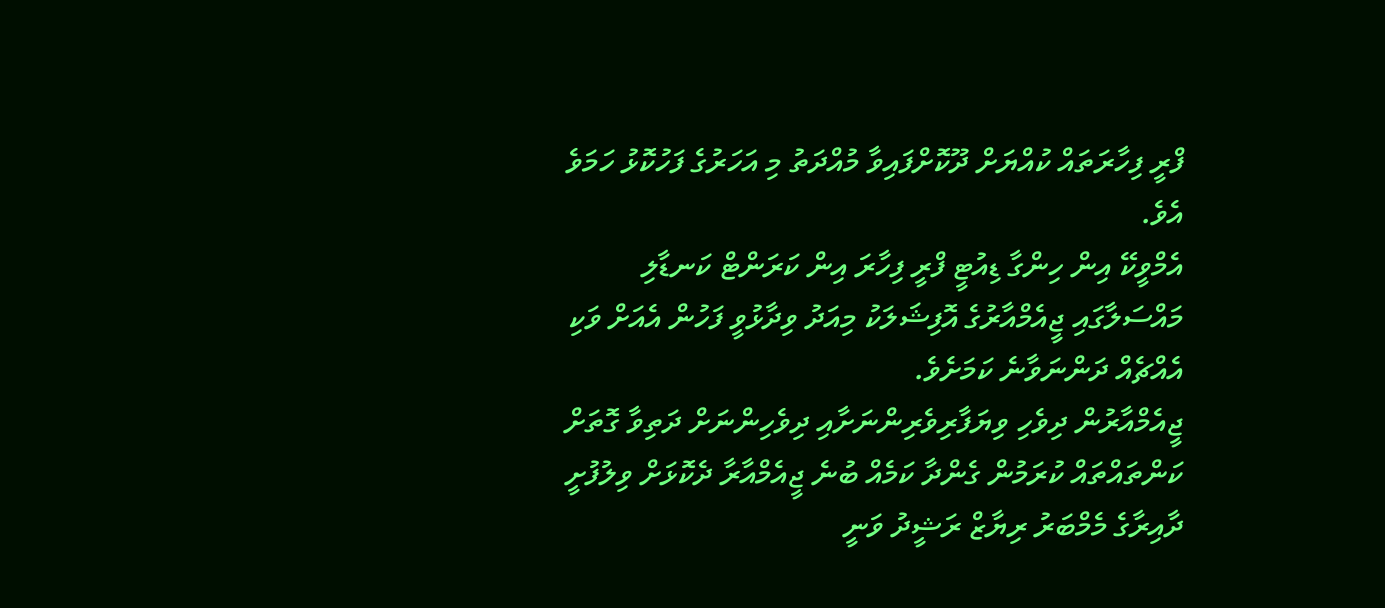ފްރީ ފިހާރަތައް ކުއްޔަށް ދޫކޮށްފައިވާ މުއްދަތު މި އަހަރުގެ ފަހުކޮޅު ހަމަވެ އެވެ.
އެމްވީކޭ އިން ހިންގާ ޑިއުޓީ ފްރީ ފިހާރަ އިން ކަރަންޓް ކަނޑާލި މައްސަލާގައި ޖީއެމްއާރުގެ އޮފިޝަލަކު މިއަދު ވިދާޅުވީ ފަހުން އެއަށް ވަކި އެއްޗެއް ދަންނަވާނެ ކަމަށެވެ.
ޖީއެމްއާރުން ދިވެހި ވިޔަފާރިވެރިންނަށާއި ދިވެހިންނަށް ދަތިވާ ގޮތަށް ކަންތައްތައް ކުރަމުން ގެންދާ ކަމެއް ބުނެ ޖީއެމްއާރާ ދެކޮޅަށް ވިލުފުށީ ދާއިރާގެ މެމްބަރު ރިޔާޒް ރަޝީދު ވަނީ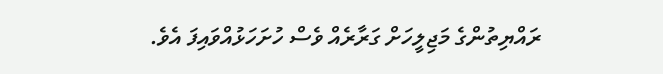ރައްޔިތުންގެ މަޖިލީހަށް ގަރާރެއް ވެސް ހުށަހަޅުއްވައިފަ އެވެ.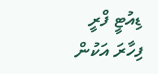ޑިއުޓީ ފްރީ ފިހާރަ އަކުން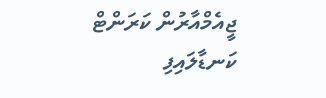ޖީއެމްއާރުން ކަރަންޓް ކަނޑާލައިފި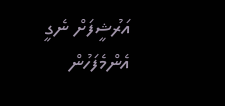އަރުޝީފަށް ނެގީ
އެންމެފަހުން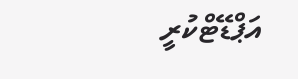އަޕްޑޭޓްކުރީ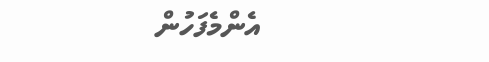އެންމެފަހުން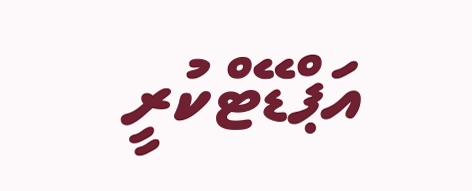އަޕްޑޭޓްކުރީ